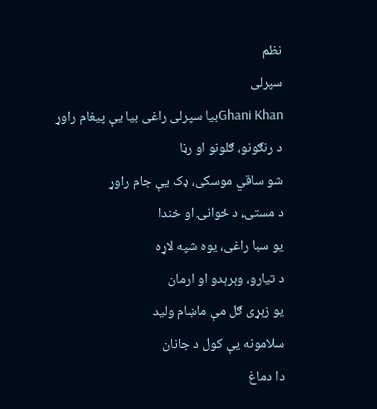نظم
سپرلی
Ghani Khanبیا سپرلی راغی بیا یې پیغام راوړ
د رنګونو، ګلونو او رڼا
شو ساقي موسکی، ډک یې جام راوړ
د مستۍ، د ځوانۍ او خندا
یو سبا راغی، یوه شپه لاړه
د تیارو، وېرېدو او ارمان
یو زېړی ګل مې ماښام ولید
سلامونه یې کول د جانان
دا دماغ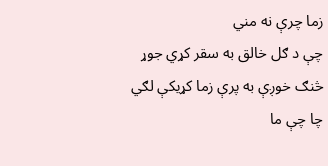زما چرې نه مني
چې د ګل خالق به سقر کړي جوړ
څنګ خوږې به پرې زما کړیکې لګي
چا چې ما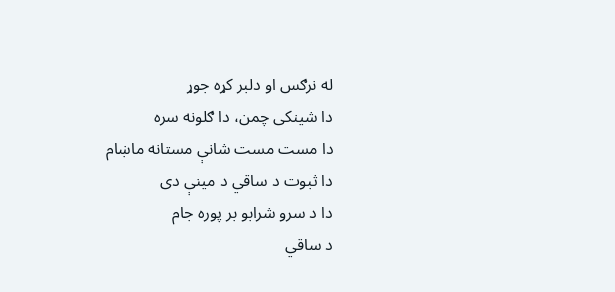له نرګس او دلبر کړه جوړ
دا شینکی چمن، دا ګلونه سره
دا مست مست شانې مستانه ماښام
دا ثبوت د ساقي د مینې دی
دا د سرو شرابو بر پوره جام
د ساقي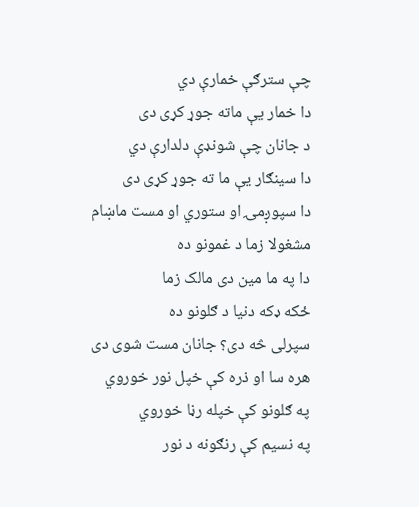چې سترګې خمارې دي
دا خمار یې ماته جوړ کړی دی
د جانان چې شونډې دلدارې دي
دا سینګار یې ما ته جوړ کړی دی
دا سپوږمۍ او ستوري او مست ماښام
مشغولا زما د غمونو ده
دا په ما مین دی مالک زما
ځکه ډکه دنیا د ګلونو ده
سپرلی څه دی؟ جانان مست شوی دی
هره سا او ذره کې خپل نور خوروي
په ګلونو کې خپله رڼا خوروي
په نسیم کې رنګونه د نور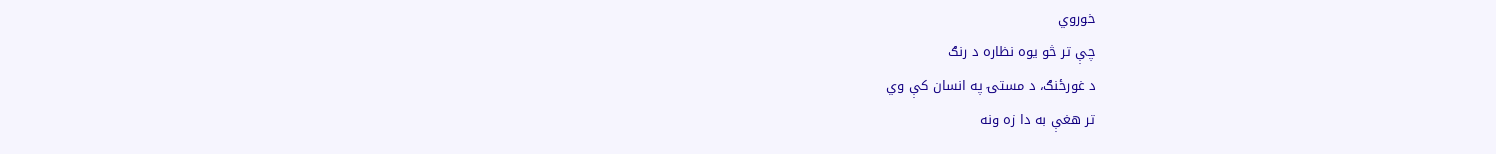خوروي
چې تر څو یوه نظاره د رنګ
د غورځنګ، د مستۍ په انسان کې وي
تر هغې به دا زه ونه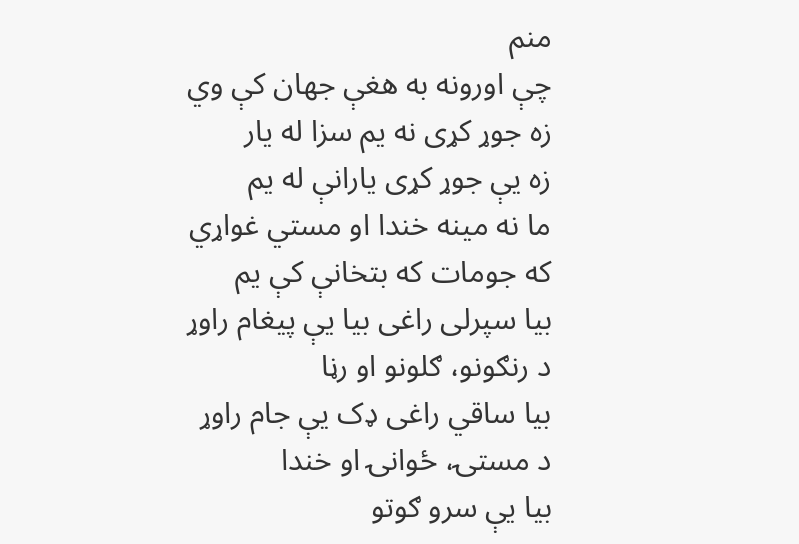منم
چې اورونه به هغې جهان کې وي
زه جوړ کړی نه یم سزا له یار
زه یې جوړ کړی یارانې له یم
ما نه مینه خندا او مستي غواړي
که جومات که بتخانې کې یم
بیا سپرلی راغی بیا یې پیغام راوړ
د رنګونو، ګلونو او رڼا
بیا ساقي راغی ډک یې جام راوړ
د مستۍ، ځوانۍ او خندا
بیا یې سرو ګوتو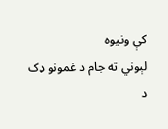کې ونیوه
لېوني ته جام د غمونو ډک
د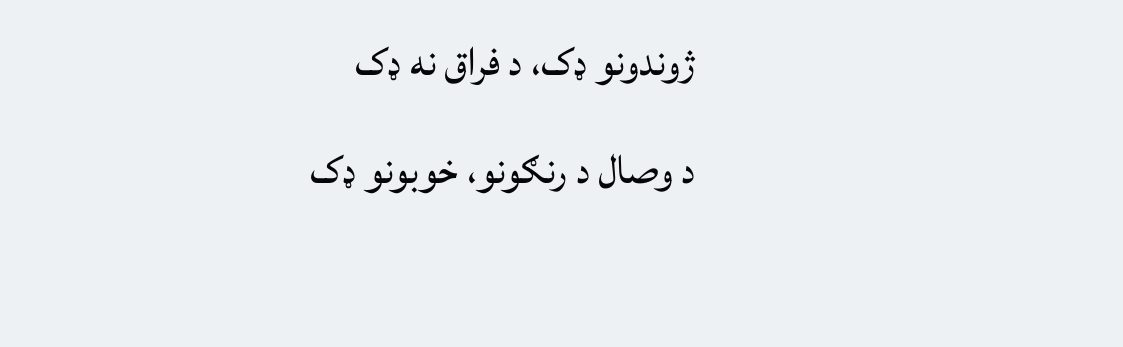ژوندونو ډک، د فراق نه ډک
د وصال د رنګونو، خوبونو ډک